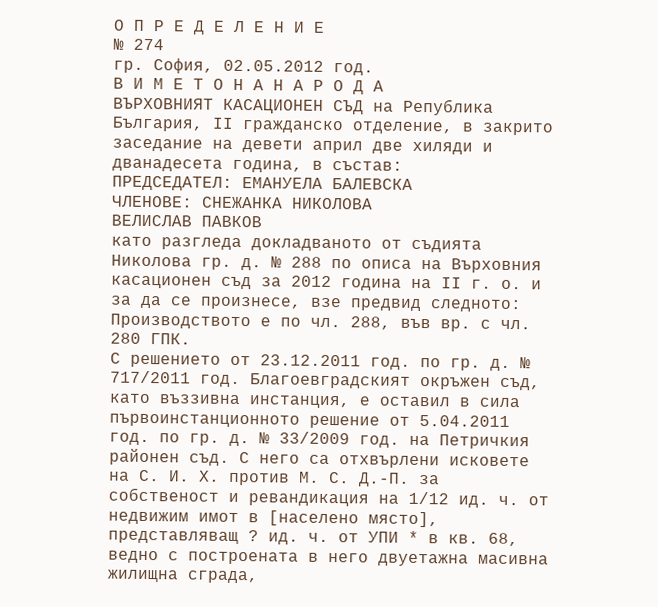О П Р Е Д Е Л Е Н И Е
№ 274
гр. София, 02.05.2012 год.
В И М Е Т О Н А Н А Р О Д А
ВЪРХОВНИЯТ КАСАЦИОНЕН СЪД на Република България, ІІ гражданско отделение, в закрито заседание на девети април две хиляди и дванадесета година, в състав:
ПРЕДСЕДАТЕЛ: ЕМАНУЕЛА БАЛЕВСКА
ЧЛЕНОВЕ: СНЕЖАНКА НИКОЛОВА
ВЕЛИСЛАВ ПАВКОВ
като разгледа докладваното от съдията Николова гр. д. № 288 по описа на Върховния касационен съд за 2012 година на ІІ г. о. и за да се произнесе, взе предвид следното:
Производството е по чл. 288, във вр. с чл. 280 ГПК.
С решението от 23.12.2011 год. по гр. д. № 717/2011 год. Благоевградският окръжен съд, като въззивна инстанция, е оставил в сила първоинстанционното решение от 5.04.2011 год. по гр. д. № 33/2009 год. на Петричкия районен съд. С него са отхвърлени исковете на С. И. Х. против М. С. Д.-П. за собственост и ревандикация на 1/12 ид. ч. от недвижим имот в [населено място], представляващ ? ид. ч. от УПИ * в кв. 68, ведно с построената в него двуетажна масивна жилищна сграда,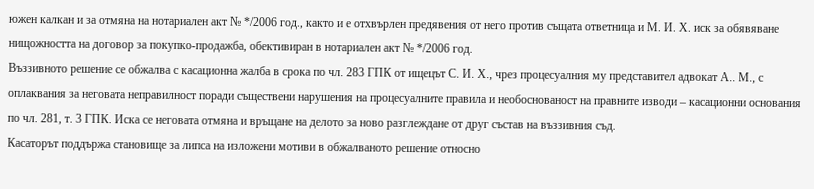южен калкан и за отмяна на нотариален акт № */2006 год., както и е отхвърлен предявения от него против същата ответница и М. И. Х. иск за обявяване нищожността на договор за покупко-продажба, обективиран в нотариален акт № */2006 год.
Въззивното решение се обжалва с касационна жалба в срока по чл. 283 ГПК от ищецът С. И. Х., чрез процесуалния му представител адвокат А.. М., с оплаквания за неговата неправилност поради съществени нарушения на процесуалните правила и необоснованост на правните изводи – касационни основания по чл. 281, т. 3 ГПК. Иска се неговата отмяна и връщане на делото за ново разглеждане от друг състав на въззивния съд.
Касаторът поддържа становище за липса на изложени мотиви в обжалваното решение относно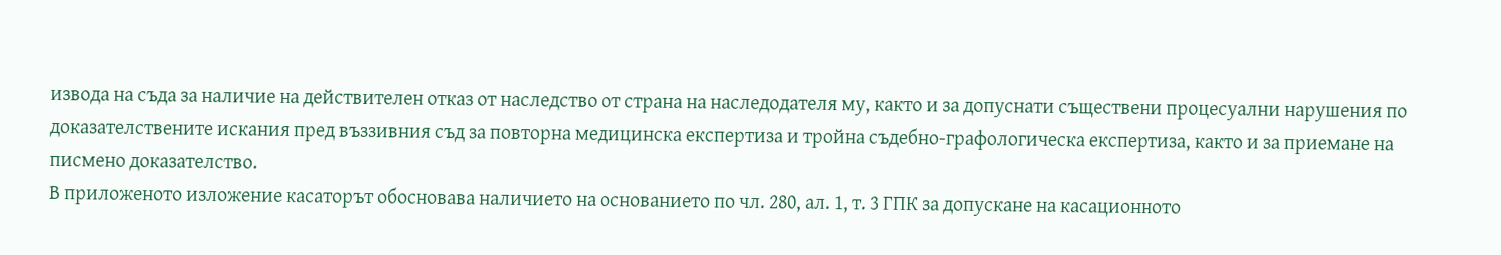извода на съда за наличие на действителен отказ от наследство от страна на наследодателя му, както и за допуснати съществени процесуални нарушения по доказателствените искания пред въззивния съд за повторна медицинска експертиза и тройна съдебно-графологическа експертиза, както и за приемане на писмено доказателство.
В приложеното изложение касаторът обосновава наличието на основанието по чл. 280, ал. 1, т. 3 ГПК за допускане на касационното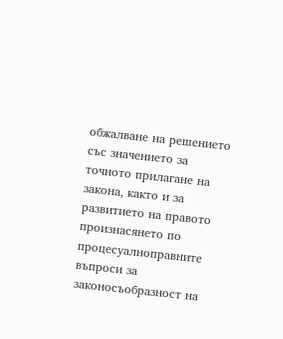обжалване на решението със значението за точното прилагане на закона, както и за развитието на правото произнасянето по процесуалноправните въпроси за законосъобразност на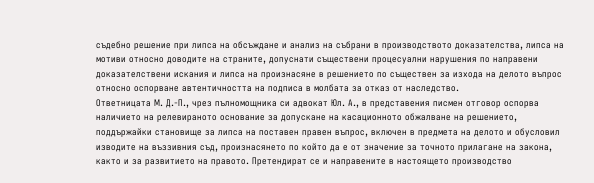съдебно решение при липса на обсъждане и анализ на събрани в производството доказателства, липса на мотиви относно доводите на страните, допуснати съществени процесуални нарушения по направени доказателствени искания и липса на произнасяне в решението по съществен за изхода на делото въпрос относно оспорване автентичността на подписа в молбата за отказ от наследство.
Ответницата М. Д.-П., чрез пълномощника си адвокат Юл. А., в представения писмен отговор оспорва наличието на релевираното основание за допускане на касационното обжалване на решението, поддържайки становище за липса на поставен правен въпрос, включен в предмета на делото и обусловил изводите на въззивния съд, произнасянето по който да е от значение за точното прилагане на закона, както и за развитието на правото. Претендират се и направените в настоящето производство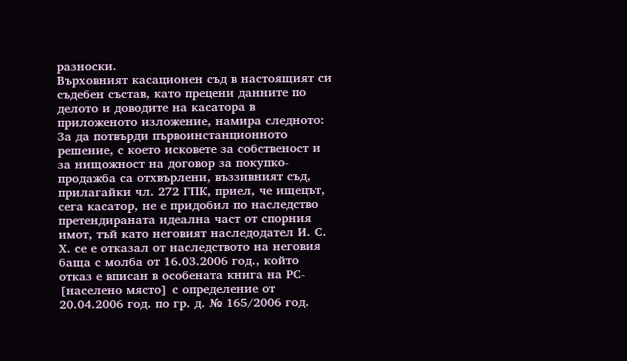разноски.
Върховният касационен съд в настоящият си съдебен състав, като прецени данните по делото и доводите на касатора в приложеното изложение, намира следното:
За да потвърди първоинстанционното решение, с което исковете за собственост и за нищожност на договор за покупко-продажба са отхвърлени, въззивният съд, прилагайки чл. 272 ГПК, приел, че ищецът, сега касатор, не е придобил по наследство претендираната идеална част от спорния имот, тъй като неговият наследодател И. С. Х. се е отказал от наследството на неговия баща с молба от 16.03.2006 год., който отказ е вписан в особената книга на РС- [населено място] с определение от 20.04.2006 год. по гр. д. № 165/2006 год.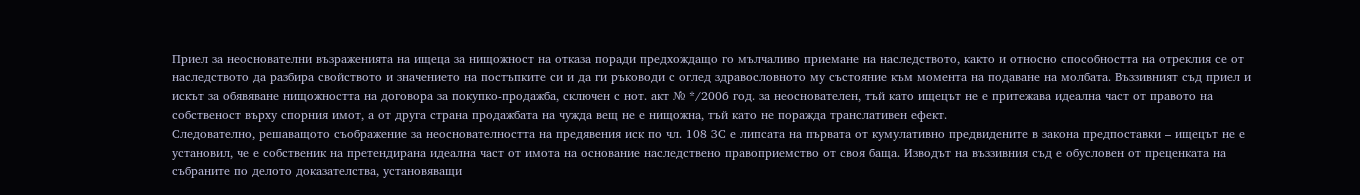Приел за неоснователни възраженията на ищеца за нищожност на отказа поради предхождащо го мълчаливо приемане на наследството, както и относно способността на отреклия се от наследството да разбира свойството и значението на постъпките си и да ги ръководи с оглед здравословното му състояние към момента на подаване на молбата. Въззивният съд приел и искът за обявяване нищожността на договора за покупко-продажба, сключен с нот. акт № */2006 год. за неоснователен, тъй като ищецът не е притежава идеална част от правото на собственост върху спорния имот, а от друга страна продажбата на чужда вещ не е нищожна, тъй като не поражда транслативен ефект.
Следователно, решаващото съображение за неоснователността на предявения иск по чл. 108 ЗС е липсата на първата от кумулативно предвидените в закона предпоставки – ищецът не е установил, че е собственик на претендирана идеална част от имота на основание наследствено правоприемство от своя баща. Изводът на въззивния съд е обусловен от преценката на събраните по делото доказателства, установяващи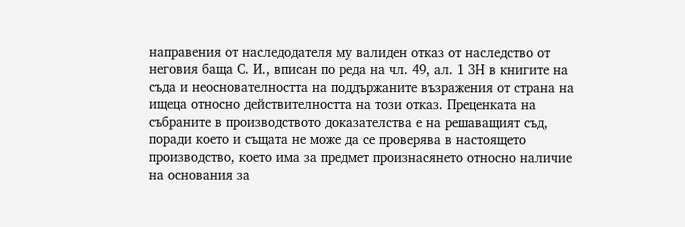направения от наследодателя му валиден отказ от наследство от неговия баща С. И., вписан по реда на чл. 49, ал. 1 ЗН в книгите на съда и неоснователността на поддържаните възражения от страна на ищеца относно действителността на този отказ. Преценката на събраните в производството доказателства е на решаващият съд, поради което и същата не може да се проверява в настоящето производство, което има за предмет произнасянето относно наличие на основания за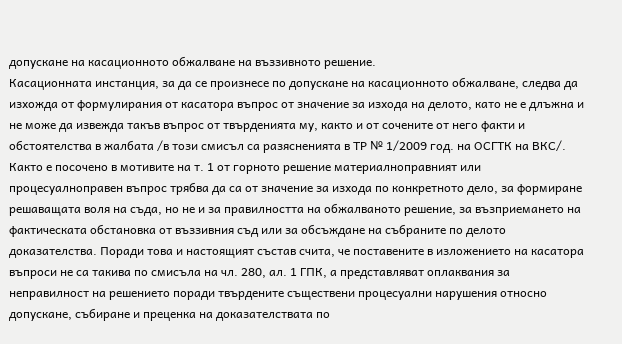допускане на касационното обжалване на въззивното решение.
Касационната инстанция, за да се произнесе по допускане на касационното обжалване, следва да изхожда от формулирания от касатора въпрос от значение за изхода на делото, като не е длъжна и не може да извежда такъв въпрос от твърденията му, както и от сочените от него факти и обстоятелства в жалбата /в този смисъл са разясненията в ТР № 1/2009 год. на ОСГТК на ВКС/. Както е посочено в мотивите на т. 1 от горното решение материалноправният или процесуалноправен въпрос трябва да са от значение за изхода по конкретното дело, за формиране решаващата воля на съда, но не и за правилността на обжалваното решение, за възприемането на фактическата обстановка от въззивния съд или за обсъждане на събраните по делото доказателства. Поради това и настоящият състав счита, че поставените в изложението на касатора въпроси не са такива по смисъла на чл. 280, ал. 1 ГПК, а представляват оплаквания за неправилност на решението поради твърдените съществени процесуални нарушения относно допускане, събиране и преценка на доказателствата по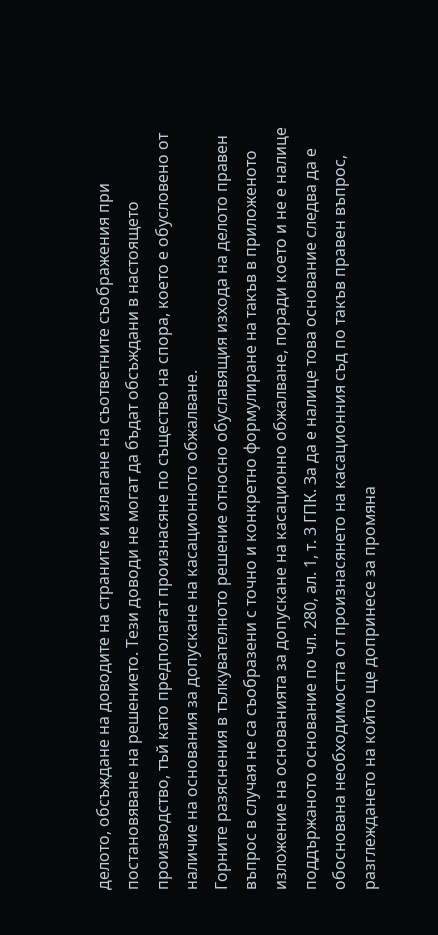делото, обсъждане на доводите на страните и излагане на съответните съображения при постановяване на решението. Тези доводи не могат да бъдат обсъждани в настоящето производство, тъй като предполагат произнасяне по същество на спора, което е обусловено от наличие на основания за допускане на касационното обжалване.
Горните разяснения в тълкувателното решение относно обуславящия изхода на делото правен въпрос в случая не са съобразени с точно и конкретно формулиране на такъв в приложеното изложение на основанията за допускане на касационно обжалване, поради което и не е налице поддържаното основание по чл. 280, ал. 1, т. 3 ГПК. За да е налице това основание следва да е обоснована необходимостта от произнасянето на касационния съд по такъв правен въпрос, разглеждането на който ще допринесе за промяна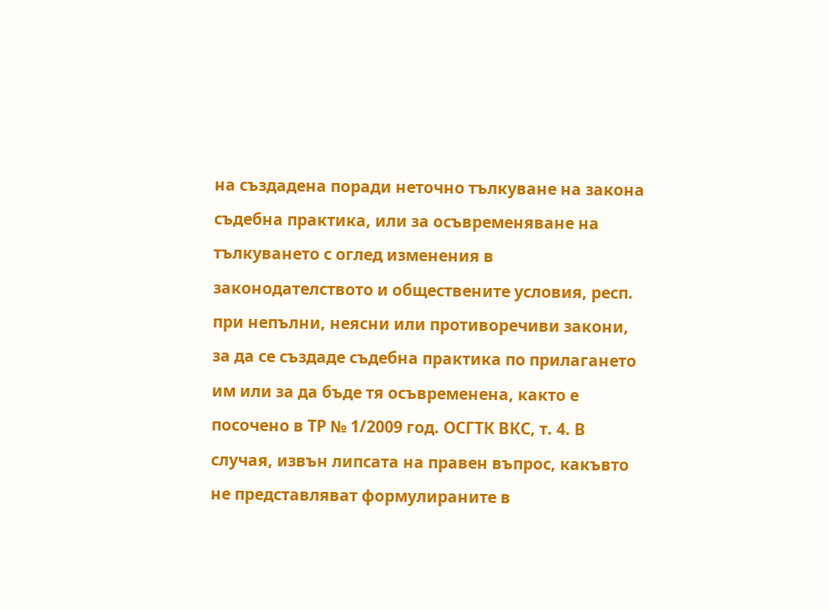на създадена поради неточно тълкуване на закона съдебна практика, или за осъвременяване на тълкуването с оглед изменения в законодателството и обществените условия, респ. при непълни, неясни или противоречиви закони, за да се създаде съдебна практика по прилагането им или за да бъде тя осъвременена, както е посочено в ТР № 1/2009 год. ОСГТК ВКС, т. 4. В случая, извън липсата на правен въпрос, какъвто не представляват формулираните в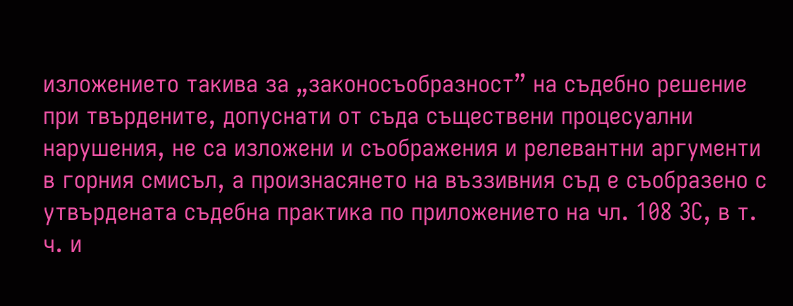изложението такива за „законосъобразност” на съдебно решение при твърдените, допуснати от съда съществени процесуални нарушения, не са изложени и съображения и релевантни аргументи в горния смисъл, а произнасянето на въззивния съд е съобразено с утвърдената съдебна практика по приложението на чл. 108 ЗС, в т. ч. и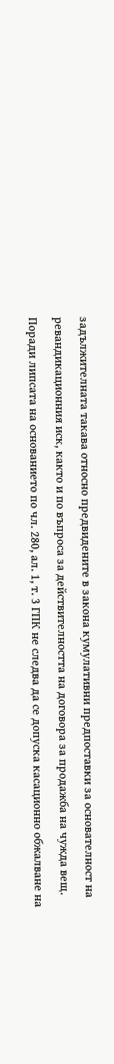задължителната такава относно предвидените в закона кумулативни предпоставки за основателност на ревандикационния иск, както и по въпроса за действителността на договора за продажба на чужда вещ.
Поради липсата на основанието по чл. 280, ал. 1, т. 3 ГПК не следва да се допуска касационно обжалване на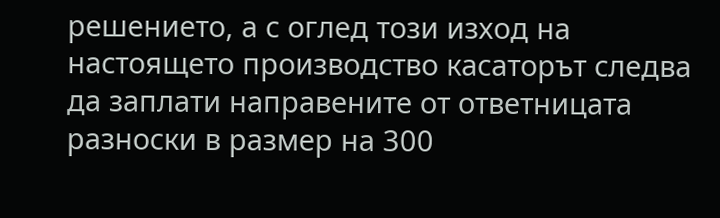решението, а с оглед този изход на настоящето производство касаторът следва да заплати направените от ответницата разноски в размер на 300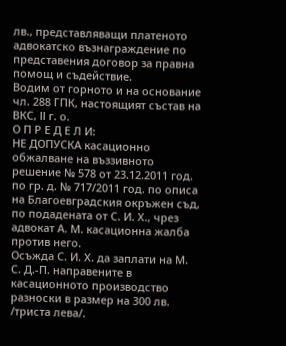лв., представляващи платеното адвокатско възнаграждение по представения договор за правна помощ и съдействие.
Водим от горното и на основание чл. 288 ГПК, настоящият състав на ВКС, ІІ г. о.
О П Р Е Д Е Л И:
НЕ ДОПУСКА касационно обжалване на въззивното решение № 578 от 23.12.2011 год. по гр. д. № 717/2011 год. по описа на Благоевградския окръжен съд, по подадената от С. И. Х., чрез адвокат А. М. касационна жалба против него.
Осъжда С. И. Х. да заплати на М. С. Д.-П. направените в касационното производство разноски в размер на 300 лв. /триста лева/.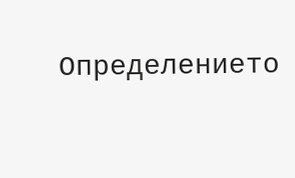Определението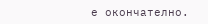е окончателно.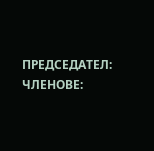ПРЕДСЕДАТЕЛ: ЧЛЕНОВЕ: